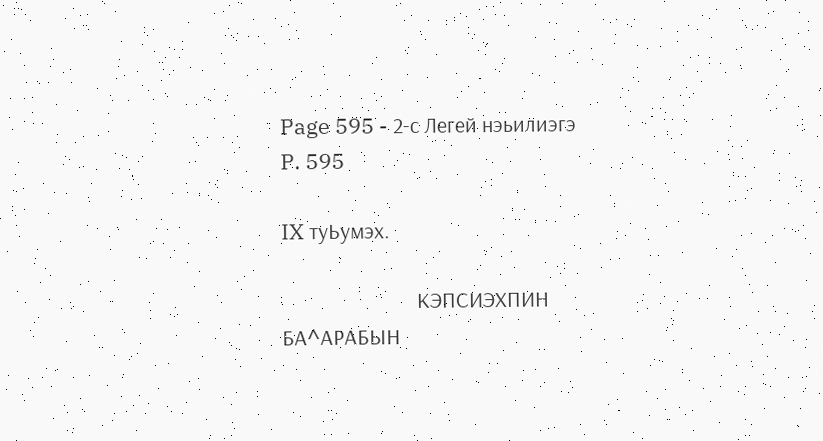Page 595 - 2-с Легей нэьилиэгэ
P. 595

IX туЬумэх.

                           КЭПСИЭХПИН БА^АРАБЫН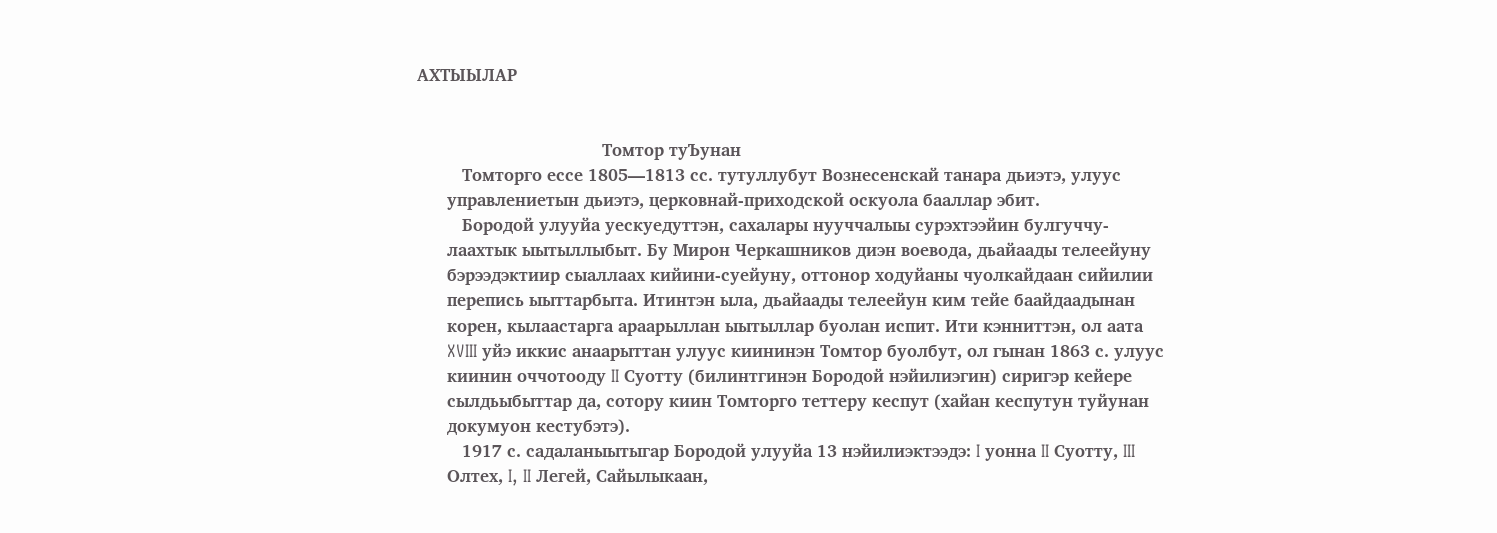АХТЫЫЛАР


                                     Томтор туЪунан
         Томторго ессе 1805—1813 сс. тутуллубут Вознесенскай танара дьиэтэ, улуус
      управлениетын дьиэтэ, церковнай-приходской оскуола бааллар эбит.
         Бородой улууйа уескуедуттэн, сахалары нууччалыы сурэхтээйин булгуччу-
      лаахтык ыытыллыбыт. Бу Мирон Черкашников диэн воевода, дьайаады телеейуну
      бэрээдэктиир сыаллаах кийини-суейуну, оттонор ходуйаны чуолкайдаан сийилии
      перепись ыыттарбыта. Итинтэн ыла, дьайаады телеейун ким тейе баайдаадынан
      корен, кылаастарга араарыллан ыытыллар буолан испит. Ити кэнниттэн, ол аата
      XVIII уйэ иккис анаарыттан улуус киининэн Томтор буолбут, ол гынан 1863 с. улуус
      киинин оччотооду II Суотту (билинтгинэн Бородой нэйилиэгин) сиригэр кейере
      сылдьыбыттар да, сотору киин Томторго теттеру кеспут (хайан кеспутун туйунан
      докумуон кестубэтэ).
         1917 с. садаланыытыгар Бородой улууйа 13 нэйилиэктээдэ: I уонна II Суотту, III
      Олтех, I, II Легей, Сайылыкаан,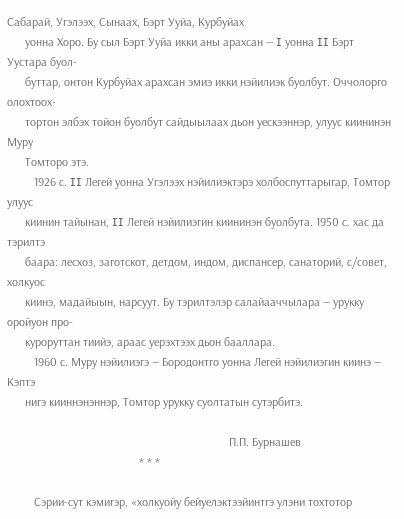Сабарай, Угэлээх, Сынаах, Бэрт Ууйа, Курбуйах
      уонна Хоро. Бу сыл Бэрт Ууйа икки аны арахсан — I уонна II Бэрт Уустара буол-
      буттар, онтон Курбуйах арахсан эмиэ икки нэйилиэк буолбут. Оччолорго олохтоох-
      тортон элбэх тойон буолбут сайдыылаах дьон уескээннэр, улуус киининэн Муру
      Томторо этэ.
         1926 с. II Легей уонна Угэлээх нэйилиэктэрэ холбоспуттарыгар, Томтор улуус
      киинин тайынан, II Легей нэйилиэгин киининэн буолбута. 1950 с. хас да тэрилтэ
      баара: лесхоз, заготскот, детдом, индом, диспансер, санаторий, с/совет, холкуос
      киинэ, мадайыын, нарсуут. Бу тэрилтэлэр салайааччылара — урукку оройуон про-
      куроруттан тиийэ, араас уерэхтээх дьон бааллара.
         1960 с. Муру нэйилиэгэ — Бородонтго уонна Легей нэйилиэгин киинэ — Кэптэ
      нигэ кииннэнэннэр, Томтор урукку суолтатын сутэрбитэ.

                                                                          П.П. Бурнашев
                                            * * *

         Сэрии-сут кэмигэр, «холкуойу бейуелэктээйинтгэ улэни тохтотор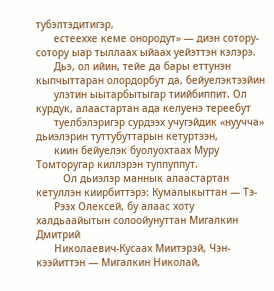тубэлтэдитигэр,
      естееххе кеме онородут» — диэн сотору-сотору ыар тыллаах ыйаах уейэттэн кэлэрэ.
      Дьэ, ол ийин, тейе да бары еттунэн кыпчыттаран олордорбут да, бейуелэктээйин
      улэтин ыытарбытыгар тиийбиппит. Ол курдук, алаастартан ада келуенэ тереебут
      туелбэлэригэр сурдээх учугэйдик «нуучча» дьиэлэрин туттубуттарын кетуртээн,
      киин бейуелэк буолуохтаах Муру Томторугар киллэрэн туппуппут.
         Ол дьиэлэр маннык алаастартан кетуллэн киирбиттэрэ: Кумалыкыттан — Тэ-
      Рээх Олексей, бу алаас хоту халдьаайытын солоойунуттан Мигалкин Дмитрий
      Николаевич-Кусаах Миитэрэй, Чэн-кээйиттэн — Мигалкин Николай,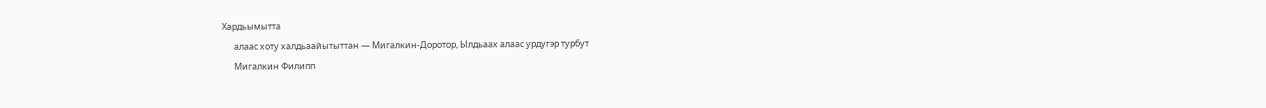Хардьымытта
      алаас хоту халдьаайытыттан — Мигалкин-Доротор, Ылдьаах алаас урдугэр турбут
      Мигалкин Филипп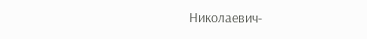Николаевич-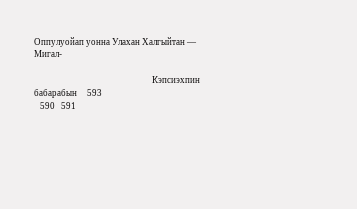Оппулуойап уонна Улахан Халгыйтан — Мигал-

                                                           Кэпсиэхпин бабарабын     593
   590   591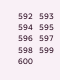592   593   594   595   596   597   598   599   600